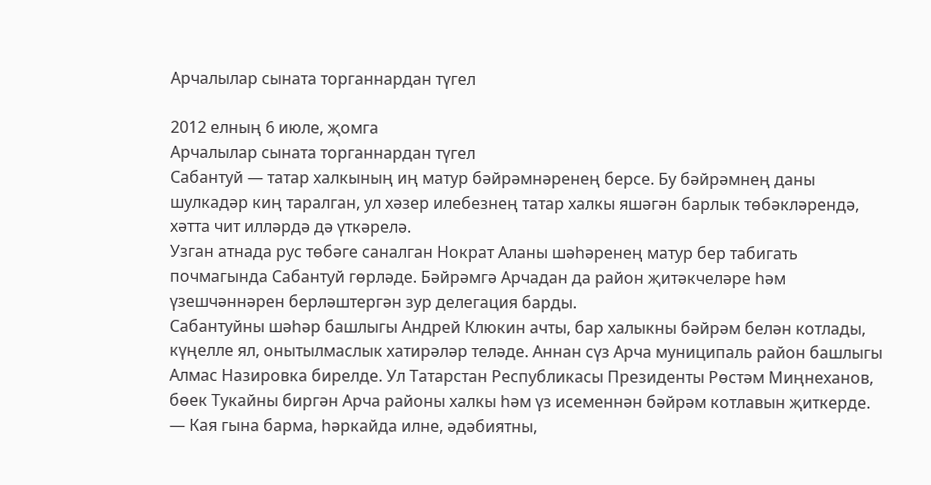Арчалылар сыната торганнардан түгел

2012 елның 6 июле, җомга
Арчалылар сыната торганнардан түгел
Сабантуй — татар халкының иң матур бәйрәмнәренең берсе. Бу бәйрәмнең даны шулкадәр киң таралган, ул хәзер илебезнең татар халкы яшәгән барлык төбәкләрендә, хәтта чит илләрдә дә үткәрелә.
Узган атнада рус төбәге саналган Нократ Аланы шәһәренең матур бер табигать почмагында Сабантуй гөрләде. Бәйрәмгә Арчадан да район җитәкчеләре һәм үзешчәннәрен берләштергән зур делегация барды.
Сабантуйны шәһәр башлыгы Андрей Клюкин ачты, бар халыкны бәйрәм белән котлады, күңелле ял, онытылмаслык хатирәләр теләде. Аннан сүз Арча муниципаль район башлыгы Алмас Назировка бирелде. Ул Татарстан Республикасы Президенты Рөстәм Миңнеханов, бөек Тукайны биргән Арча районы халкы һәм үз исеменнән бәйрәм котлавын җиткерде.
— Кая гына барма, һәркайда илне, әдәбиятны,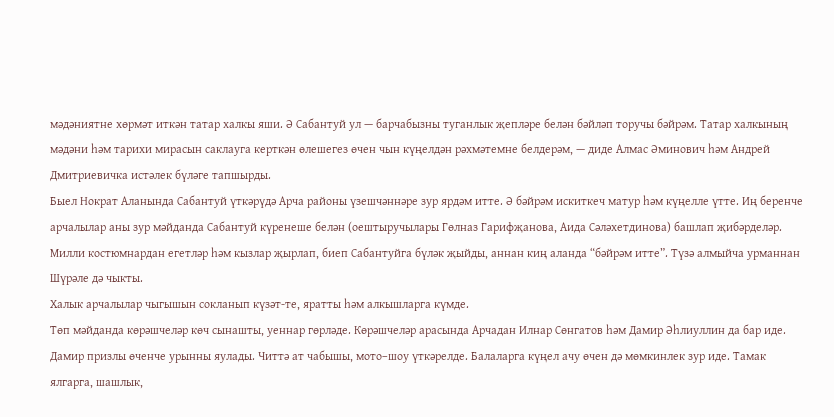мәдәниятне хөрмәт иткән татар халкы яши. Ә Сабантуй ул — барчабызны туганлык җепләре белән бәйләп торучы бәйрәм. Татар халкының мәдәни һәм тарихи мирасын саклауга керткән өлешегез өчен чын күңелдән рәхмәтемне белдерәм, — диде Алмас Әминович һәм Андрей Дмитриевичка истәлек бүләге тапшырды.
Быел Нократ Аланында Сабантуй үткәрүдә Арча районы үзешчәннәре зур ярдәм итте. Ә бәйрәм искиткеч матур һәм күңелле үтте. Иң беренче арчалылар аны зур мәйданда Сабантуй күренеше белән (оештыручылары Гөлназ Гарифҗанова, Аида Сәләхетдинова) башлап җибәрделәр. Милли костюмнардан егетләр һәм кызлар җырлап, биеп Сабантуйга бүләк җыйды, аннан киң аланда “бәйрәм итте”. Түзә алмыйча урманнан Шүрәле дә чыкты.
Халык арчалылар чыгышын сокланып күзәт-те, яратты һәм алкышларга күмде.
Төп мәйданда көрәшчеләр көч сынашты, уеннар гөрләде. Көрәшчеләр арасында Арчадан Илнар Сөнгатов һәм Дамир Әһлиуллин да бар иде. Дамир призлы өченче урынны яулады. Читтә ат чабышы, мото–шоу үткәрелде. Балаларга күңел ачу өчен дә мөмкинлек зур иде. Тамак ялгарга, шашлык,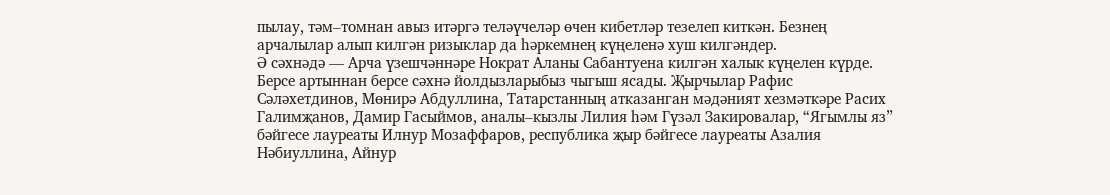пылау, тәм–томнан авыз итәргә теләүчеләр өчен кибетләр тезелеп киткән. Безнең арчалылар алып килгән ризыклар да һәркемнең күңеленә хуш килгәндер.
Ә сәхнәдә — Арча үзешчәннәре Нократ Аланы Сабантуена килгән халык күңелен күрде. Берсе артыннан берсе сәхнә йолдызларыбыз чыгыш ясады. Җырчылар Рафис Сәләхетдинов, Мөнирә Абдуллина, Татарстанның атказанган мәдәният хезмәткәре Расих Галимҗанов, Дамир Гасыймов, аналы–кызлы Лилия һәм Гүзәл Закировалар, “Ягымлы яз” бәйгесе лауреаты Илнур Мозаффаров, республика җыр бәйгесе лауреаты Азалия Нәбиуллина, Айнур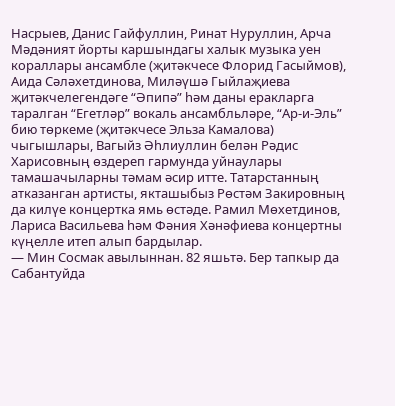Насрыев, Данис Гайфуллин, Ринат Нуруллин, Арча Мәдәният йорты каршындагы халык музыка уен кораллары ансамбле (җитәкчесе Флорид Гасыймов), Аида Сәләхетдинова, Миләүшә Гыйлаҗиева җитәкчелегендәге “Әпипә” һәм даны еракларга таралган “Егетләр” вокаль ансамбльләре, “Ар-и-Эль” бию төркеме (җитәкчесе Эльза Камалова) чыгышлары, Вагыйз Әһлиуллин белән Рәдис Харисовның өздереп гармунда уйнаулары тамашачыларны тәмам әсир итте. Татарстанның атказанган артисты, якташыбыз Рөстәм Закировның да килүе концертка ямь өстәде. Рамил Мөхетдинов, Лариса Васильева һәм Фәния Хәнәфиева концертны күңелле итеп алып бардылар.
— Мин Сосмак авылыннан. 82 яшьтә. Бер тапкыр да Сабантуйда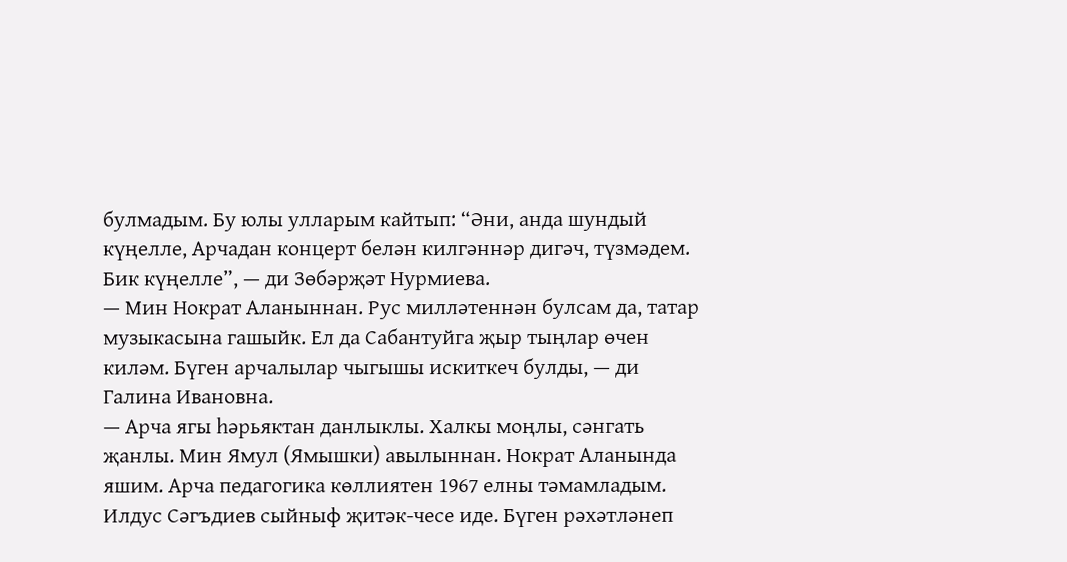булмадым. Бу юлы улларым кайтып: “Әни, анда шундый күңелле, Арчадан концерт белән килгәннәр дигәч, түзмәдем. Бик күңелле”, — ди Зөбәрҗәт Нурмиева.
— Мин Нократ Аланыннан. Рус милләтеннән булсам да, татар музыкасына гашыйк. Ел да Сабантуйга җыр тыңлар өчен киләм. Бүген арчалылар чыгышы искиткеч булды, — ди Галина Ивановна.
— Арча ягы һәрьяктан данлыклы. Халкы моңлы, сәнгать җанлы. Мин Ямул (Ямышки) авылыннан. Нократ Аланында яшим. Арча педагогика көллиятен 1967 елны тәмамладым. Илдус Сәгъдиев сыйныф җитәк-чесе иде. Бүген рәхәтләнеп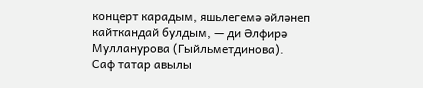концерт карадым, яшьлегемә әйләнеп кайткандай булдым, — ди Әлфирә Мулланурова (Гыйльметдинова).
Саф татар авылы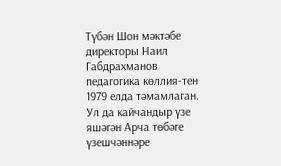Түбән Шон мәктәбе директоры Наил Габдрахманов педагогика көллия-тен 1979 елда тәмамлаган. Ул да кайчандыр үзе яшәгән Арча төбәге үзешчәннәре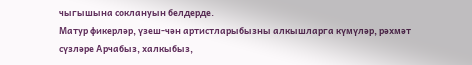чыгышына соклануын белдерде.
Матур фикерләр, үзеш-чән артистларыбызны алкышларга күмүләр, рәхмәт сүзләре Арчабыз, халкыбыз,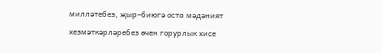милләтебез, җыр–биюгә оста мәдәният хезмәткәрләребез өчен горурлык хисе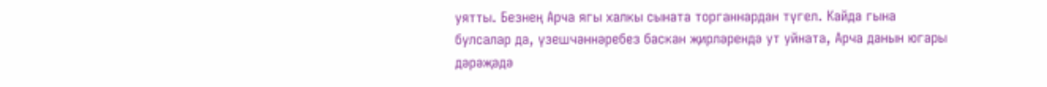уятты. Безнең Арча ягы халкы сыната торганнардан түгел. Кайда гына булсалар да, үзешчәннәребез баскан җирләрендә ут уйната, Арча данын югары дәрәҗәдә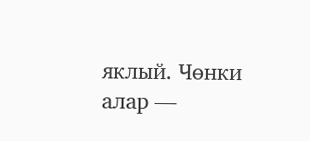яклый. Чөнки алар —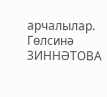арчалылар.
Гөлсинә ЗИННӘТОВА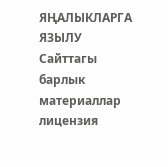ЯҢАЛЫКЛАРГА ЯЗЫЛУ
Сайттагы барлык материаллар лицензия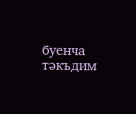буенча тәкъдим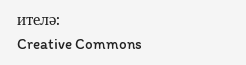ителә:
Creative Commons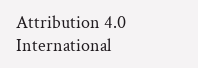Attribution 4.0 International